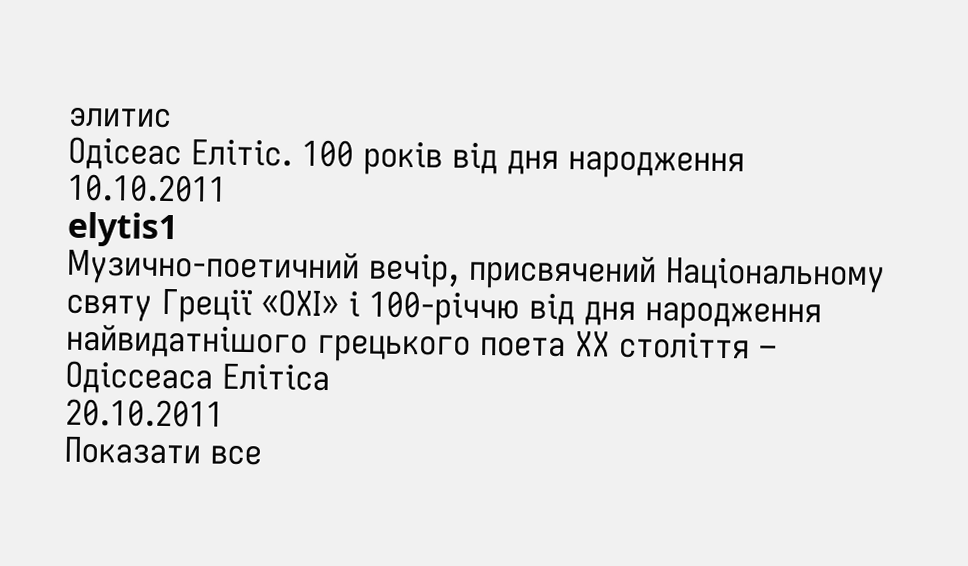элитис
Одісеас Елітіс. 100 років від дня народження
10.10.2011
elytis1
Музично-поетичний вечір, присвячений Національному святу Греції «ОХІ» і 100-річчю від дня народження найвидатнішого грецького поета ХХ століття – Одіссеаса Елітіса
20.10.2011
Показати все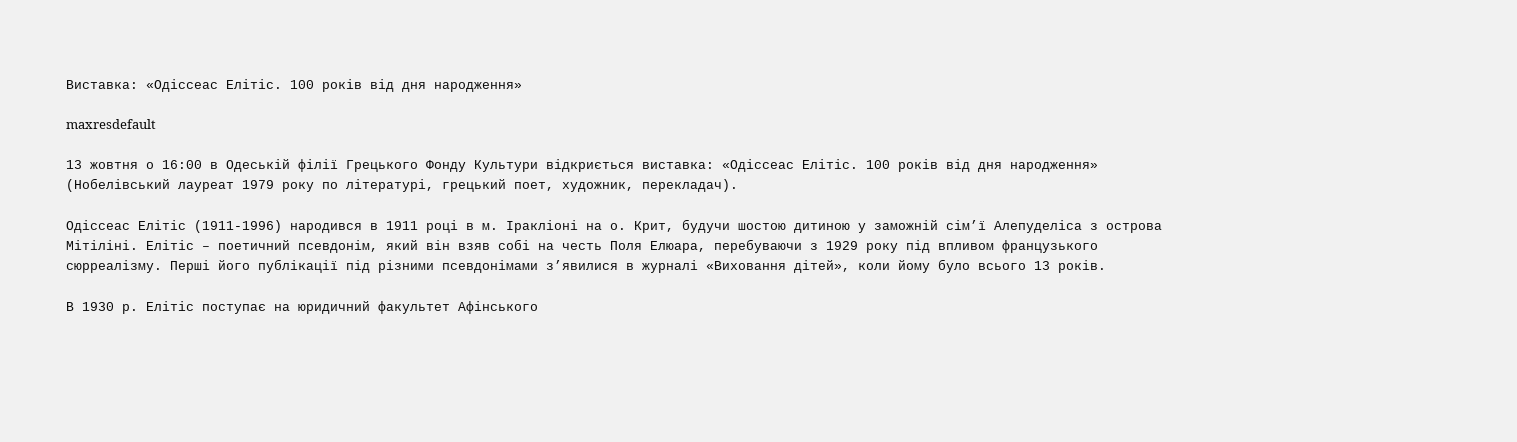Виставка: «Одіссеас Елітіс. 100 років від дня народження»

maxresdefault

13 жовтня о 16:00 в Одеській філії Грецького Фонду Культури відкриється виставка: «Одіссеас Елітіс. 100 років від дня народження» (Нобелівський лауреат 1979 року по літературі, грецький поет, художник, перекладач).

Одіссеас Елітіс (1911-1996) народився в 1911 році в м. Іракліоні на о. Крит, будучи шостою дитиною у заможній сім’ї Алепуделіса з острова Мітіліні. Елітіс – поетичний псевдонім, який він взяв собі на честь Поля Елюара, перебуваючи з 1929 року під впливом французького сюрреалізму. Перші його публікації під різними псевдонімами з’явилися в журналі «Виховання дітей», коли йому було всього 13 років.

В 1930 р. Елітіс поступає на юридичний факультет Афінського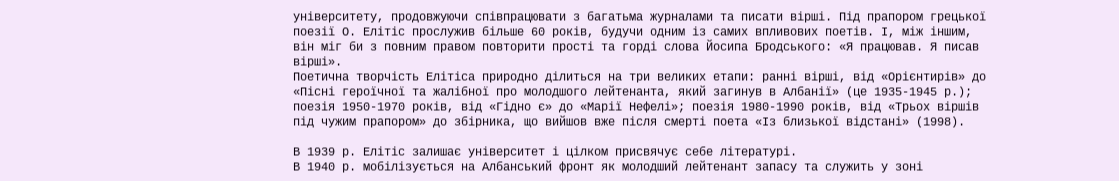університету, продовжуючи співпрацювати з багатьма журналами та писати вірші. Під прапором грецької поезії О. Елітіс прослужив більше 60 років, будучи одним із самих впливових поетів. І, між іншим, він міг би з повним правом повторити прості та горді слова Йосипа Бродського: «Я працював. Я писав вірші».
Поетична творчість Елітіса природно ділиться на три великих етапи: ранні вірші, від «Орієнтирів» до «Пісні героїчної та жалібної про молодшого лейтенанта, який загинув в Албанії» (це 1935-1945 р.); поезія 1950-1970 років, від «Гідно є» до «Марії Нефелі»; поезія 1980-1990 років, від «Трьох віршів під чужим прапором» до збірника, що вийшов вже після смерті поета «Із близької відстані» (1998).

В 1939 р. Елітіс залишає університет і цілком присвячує себе літературі.
В 1940 р. мобілізується на Албанський фронт як молодший лейтенант запасу та служить у зоні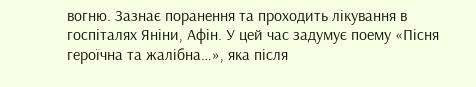вогню. Зазнає поранення та проходить лікування в госпіталях Яніни, Афін. У цей час задумує поему «Пісня героїчна та жалібна…», яка після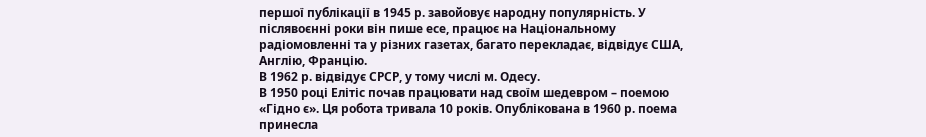першої публікації в 1945 р. завойовує народну популярність. У післявоєнні роки він пише есе, працює на Національному радіомовленні та у різних газетах, багато перекладає, відвідує США, Англію, Францію.
В 1962 р. відвідує СРСР, у тому числі м. Одесу.
В 1950 році Елітіс почав працювати над своїм шедевром – поемою «Гідно є». Ця робота тривала 10 років. Опублікована в 1960 р. поема принесла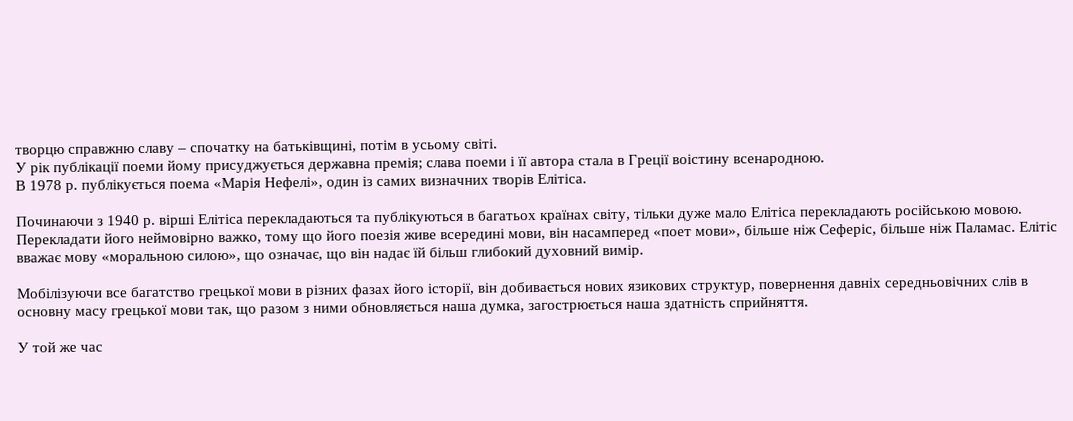творцю справжню славу – спочатку на батьківщині, потім в усьому світі.
У рік публікації поеми йому присуджується державна премія; слава поеми і її автора стала в Греції воістину всенародною.
В 1978 р. публікується поема «Марія Нефелі», один із самих визначних творів Елітіса.

Починаючи з 1940 р. вірші Елітіса перекладаються та публікуються в багатьох країнах світу, тільки дуже мало Елітіса перекладають російською мовою. Перекладати його неймовірно важко, тому що його поезія живе всередині мови, він насамперед «поет мови», більше ніж Сеферіс, більше ніж Паламас. Елітіс вважає мову «моральною силою», що означає, що він надає їй більш глибокий духовний вимір.

Мобілізуючи все багатство грецької мови в різних фазах його історії, він добивається нових язикових структур, повернення давніх середньовічних слів в основну масу грецької мови так, що разом з ними обновляється наша думка, загострюється наша здатність сприйняття.

У той же час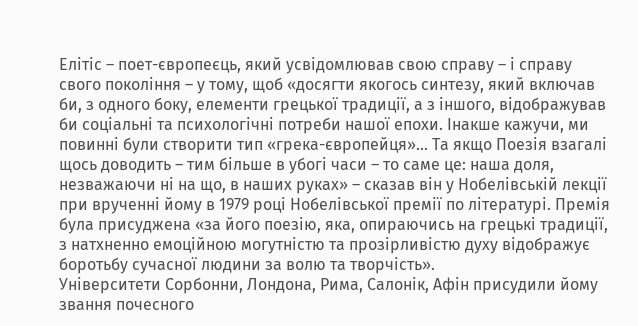Елітіс – поет-європеєць, який усвідомлював свою справу – і справу свого покоління – у тому, щоб «досягти якогось синтезу, який включав би, з одного боку, елементи грецької традиції, а з іншого, відображував би соціальні та психологічні потреби нашої епохи. Інакше кажучи, ми повинні були створити тип «грека-європейця»… Та якщо Поезія взагалі щось доводить – тим більше в убогі часи – то саме це: наша доля, незважаючи ні на що, в наших руках» – сказав він у Нобелівській лекції при врученні йому в 1979 році Нобелівської премії по літературі. Премія була присуджена «за його поезію, яка, опираючись на грецькі традиції, з натхненно емоційною могутністю та прозірливістю духу відображує боротьбу сучасної людини за волю та творчість».
Університети Сорбонни, Лондона, Рима, Салонік, Афін присудили йому звання почесного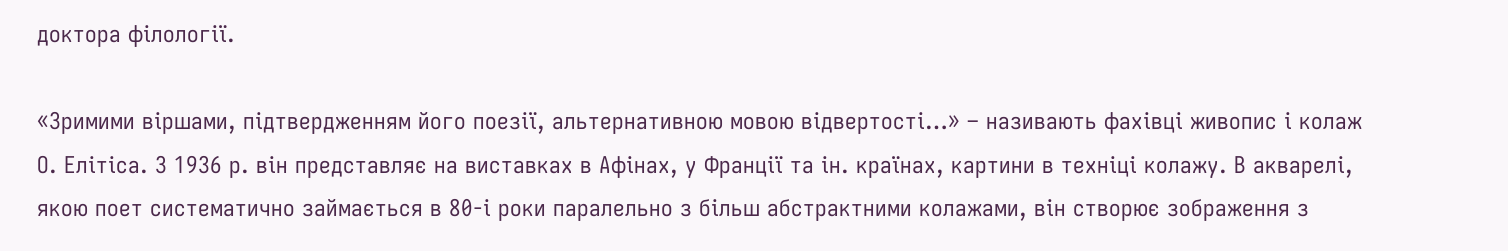доктора філології.

«Зримими віршами, підтвердженням його поезії, альтернативною мовою відвертості…» – називають фахівці живопис і колаж О. Елітіса. З 1936 р. він представляє на виставках в Афінах, у Франції та ін. країнах, картини в техніці колажу. В акварелі, якою поет систематично займається в 80-і роки паралельно з більш абстрактними колажами, він створює зображення з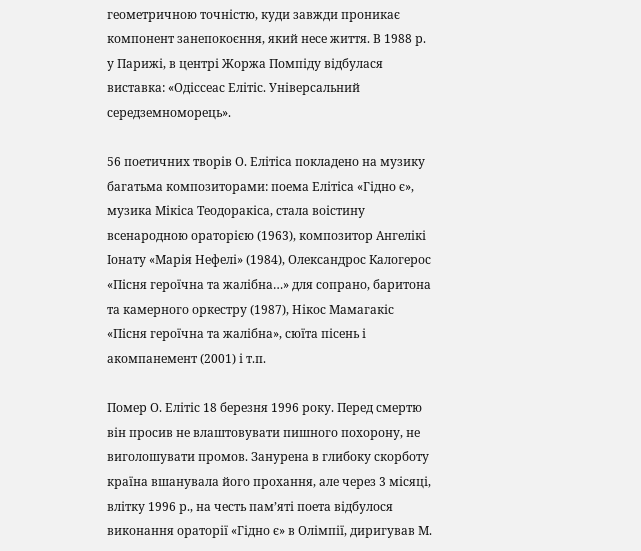геометричною точністю, куди завжди проникає компонент занепокоєння, який несе життя. В 1988 р. у Парижі, в центрі Жоржа Помпіду відбулася виставка: «Одіссеас Елітіс. Універсальний середземноморець».

56 поетичних творів О. Елітіса покладено на музику багатьма композиторами: поема Елітіса «Гідно є», музика Мікіса Теодоракіса, стала воістину всенародною ораторією (1963), композитор Ангелікі Іонату «Марія Нефелі» (1984), Олександрос Калогерос «Пісня героїчна та жалібна…» для сопрано, баритона та камерного оркестру (1987), Нікос Мамагакіс «Пісня героїчна та жалібна», сюїта пісень і акомпанемент (2001) і т.п.

Помер О. Елітіс 18 березня 1996 року. Перед смертю він просив не влаштовувати пишного похорону, не виголошувати промов. Занурена в глибоку скорботу країна вшанувала його прохання, але через 3 місяці, влітку 1996 р., на честь пам’яті поета відбулося виконання ораторії «Гідно є» в Олімпії, диригував М.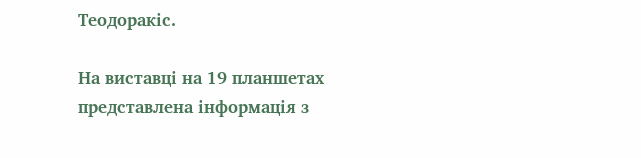Теодоракіс.

На виставці на 19 планшетах представлена інформація з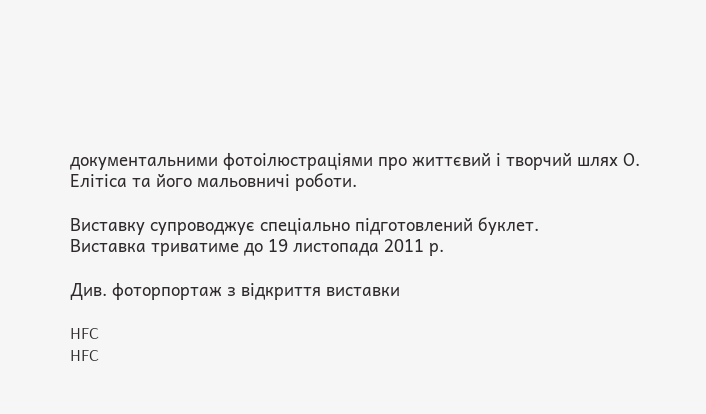документальними фотоілюстраціями про життєвий і творчий шлях О. Елітіса та його мальовничі роботи.

Виставку супроводжує спеціально підготовлений буклет.
Виставка триватиме до 19 листопада 2011 р.

Див. фоторпортаж з відкриття виставки

HFC
HFC